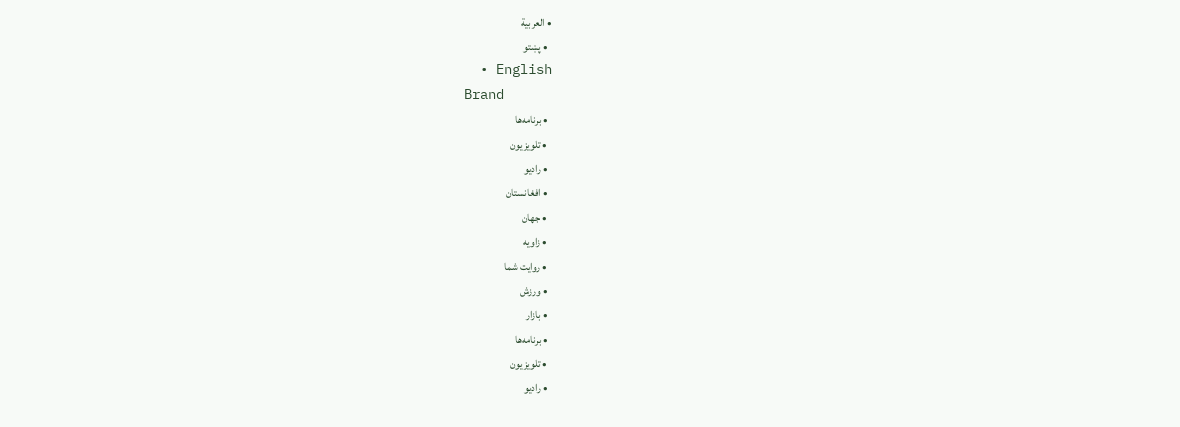• العربية
  • پښتو
  • English
Brand
  • برنامه‌ها
  • تلویزیون
  • رادیو
  • افغانستان
  • جهان
  • زاویه
  • روایت شما
  • ورزش
  • بازار
  • برنامه‌ها
  • تلویزیون
  • رادیو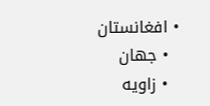• افغانستان
  • جهان
  • زاویه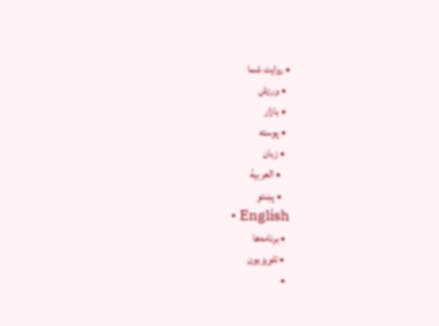• روایت شما
  • ورزش
  • بازار
  • پوسته
  • زبان
    • العربية
    • پښتو
    • English
  • برنامه‌ها
  • تلویزیون
  •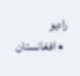رادیو
  • افغانستان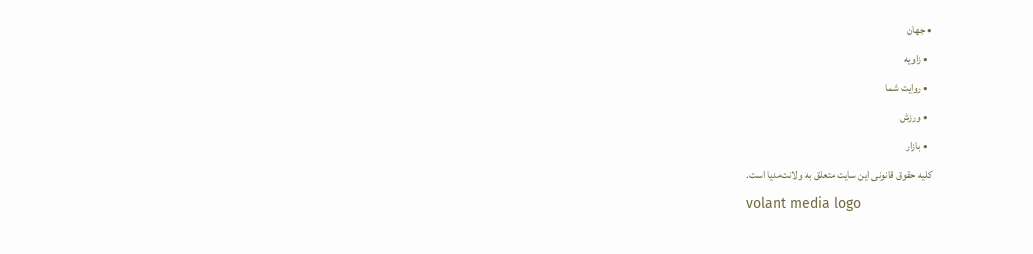• جهان
  • زاویه
  • روایت شما
  • ورزش
  • بازار
کلیه حقوق قانونی این سایت متعلق به ولانت‌مدیا است.
volant media logo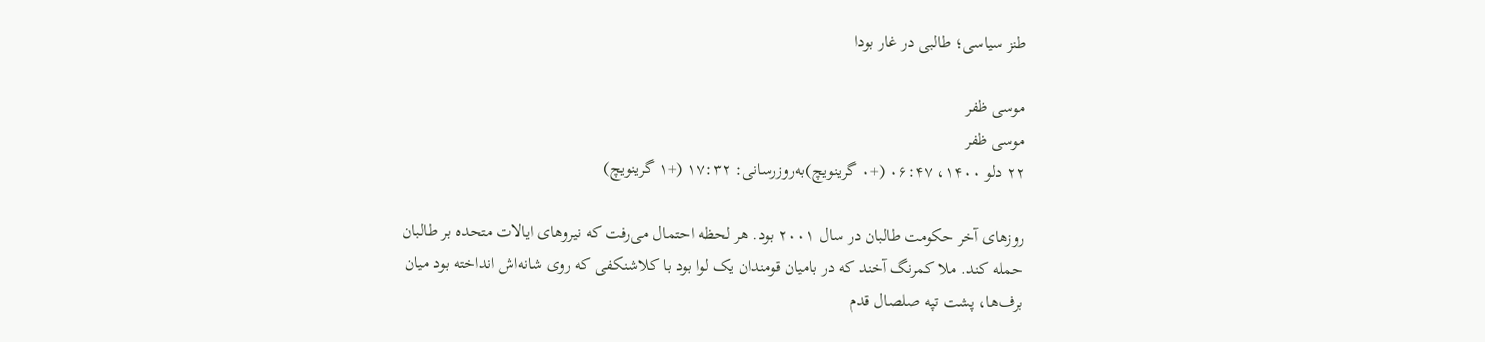طنز سیاسی؛ طالبی در غار بودا

موسی ظفر
موسی ظفر
۲۲ دلو ۱۴۰۰، ۰۶:۴۷ (+۰ گرینویچ)به‌روزرسانی: ۱۷:۳۲ (+۱ گرینویچ)

روزهای آخر حکومت طالبان در سال ۲۰۰۱ بود. هر لحظه احتمال می‌رفت که نیروهای ایالات متحده بر طالبان حمله کند. ملا کمرنگ آخند که در بامیان قومندان یک لوا بود با کلاشنکفی که روی شانه‌اش انداخته بود میان برف‌ها، پشت تپه صلصال قدم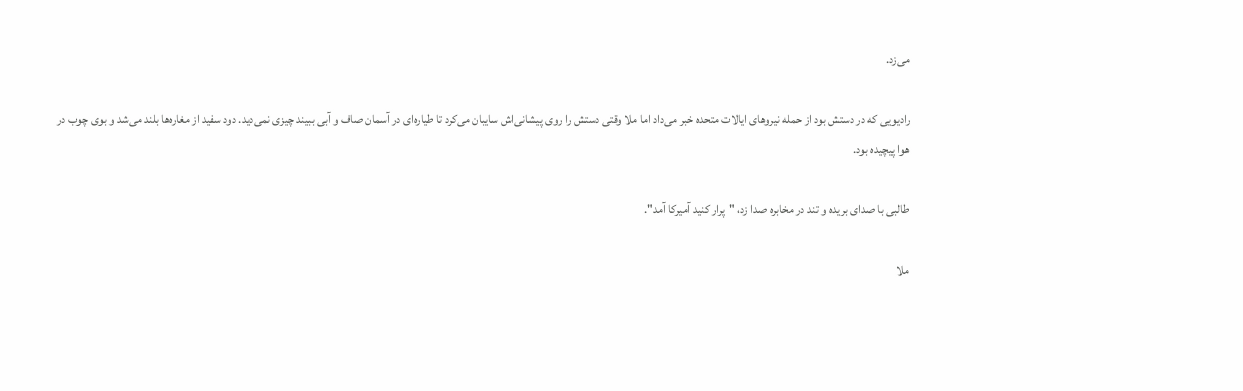می‌زد.

رادیویی که در دستش بود از حمله نیروهای ایالات متحده خبر می‌داد اما ملا وقتی دستش را روی پیشانی‌اش سایبان می‌کرد تا طیاره‌ای در آسمان صاف و آبی ببیند چیزی نمی‌دید. دود سفید از مغاره‌ها بلند می‌شد و بوی چوب در هوا پیچیده بود.

طالبی با صدای بریده و تند در مخابره صدا زد، "پرار کنید آمیرکا آمد".

ملا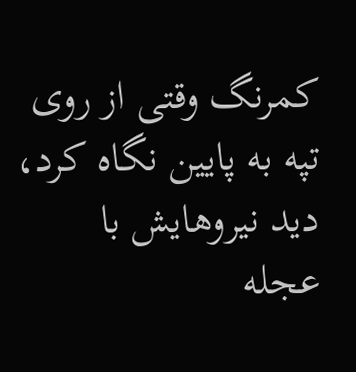کمرنگ وقتی از روی تپه به پایین نگاه کرد، دید نیروهایش با عجله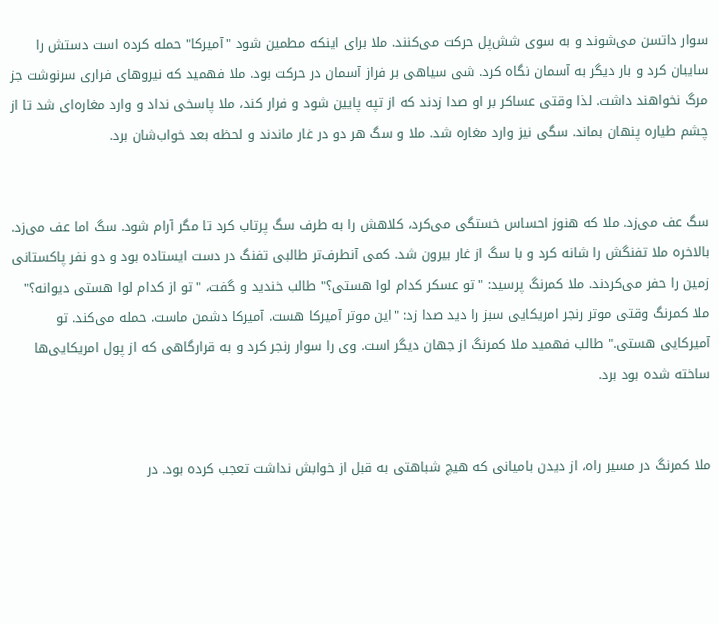سوار داتسن می‌شوند و به سوی شش‌پل حرکت می‌کنند. ملا برای اینکه مطمین شود "آمیرکا" حمله کرده است دستش را سایبان کرد و بار دیگر به آسمان نگاه کرد. شی سیاهی بر فراز آسمان در حرکت بود. ملا فهمید که نیروهای فراری سرنوشت جز مرگ نخواهند داشت. لذا وقتی عساکر بر او صدا زدند که از تپه پایین شود و فرار کند، ملا پاسخی نداد و وارد مغاره‌ای شد تا از چشم طیاره پنهان بماند. سگی نیز وارد مغاره شد. ملا و سگ هر دو در غار ماندند و لحظه بعد خواب‌شان برد.


سگ عف می‌زد. ملا که هنوز احساس خستگی می‌کرد، کلاهش را به طرف سگ پرتاب کرد تا مگر آرام شود. سگ اما عف می‌زد. بالاخره ملا تفنگش را شانه کرد و با سگ از غار بیرون شد. کمی آنطرف‌تر طالبی تفنگ در دست ایستاده بود و دو نفر پاکستانی زمین را حفر می‌کردند. ملا کمرنگ پرسید: "تو عسکر کدام لوا هستی؟" طالب خندید و گفت، "تو از کدام لوا هستی دیوانه؟" ملا کمرنگ وقتی موتر رنجر امریکایی سبز را دید صدا زد: "این موتر آمیرکا هست. آمیرکا دشمن ماست. حمله می‌کند. تو آمیرکایی هستی." طالب فهمید ملا کمرنگ از جهان دیگر است. وی را سوار رنجر کرد و به قرارگاهی که از پول امریکایی‌ها ساخته شده بود برد.


ملا کمرنگ در مسیر راه، از دیدن بامیانی که هیچ شباهتی به قبل از خوابش نداشت تعجب کرده بود. در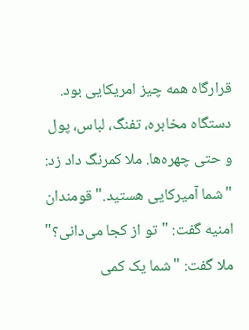قرارگاه همه چیز امریکایی بود. دستگاه مخابره، تفنگ، لباس، پول و حتی چهره‌ها. ملا کمرنگ داد زد: "شما آمیرکایی هستید." قومندان امنیه گفت: "تو از کجا می‌دانی؟" ملا گفت: "شما یک کمی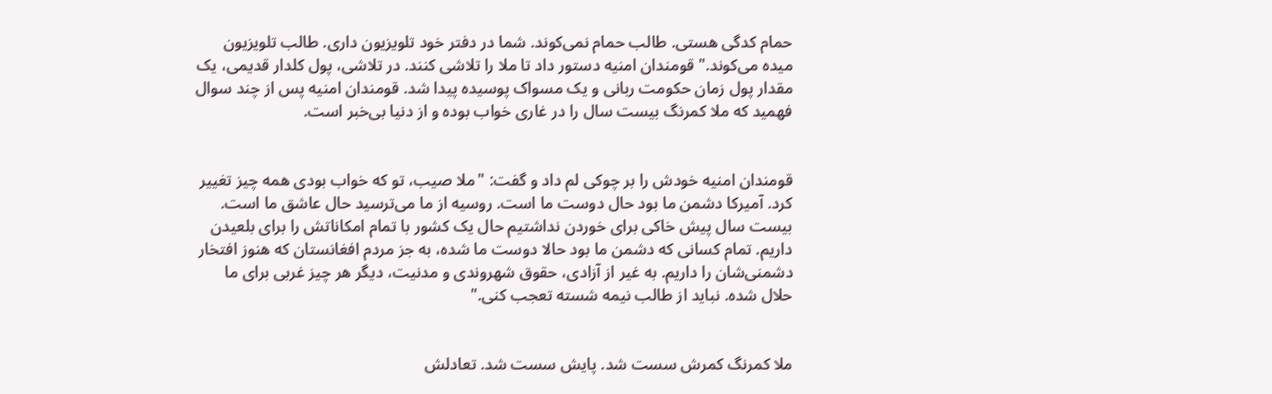حمام کدگی هستی. طالب حمام نمی‌کوند. شما در دفتر خود تلویزیون داری. طالب تلویزیون میده می‌کوند." قومندان امنیه دستور داد تا ملا را تلاشی کنند. در تلاشی، پول کلدار قدیمی، یک مقدار پول زمان حکومت ربانی و یک مسواک پوسیده پیدا شد. قومندان امنیه پس از چند سوال فهمید که ملا کمرنگ بیست سال را در غاری خواب بوده و از دنیا بی‌خبر است.


قومندان امنیه خودش را بر چوکی لم داد و گفت: "ملا صیب، تو که خواب بودی همه چیز تغییر کرد. آمیرکا دشمن ما بود حال دوست ما است. روسیه از ما می‌ترسید حال عاشق ما است. بیست سال پیش خاکی برای خوردن نداشتیم حال یک کشور با تمام امکاناتش را برای بلعیدن داریم. تمام کسانی که دشمن ما بود حالا دوست ما شده، به جز مردم افغانستان که هنوز افتخار دشمنی‌شان را داریم. به غیر از آزادی، حقوق شهروندی و مدنیت، دیگر هر چیز غربی برای ما حلال شده. نباید از طالب نیمه شسته تعجب کنی."


ملا کمرنگ کمرش سست شد. پایش سست شد. تعادلش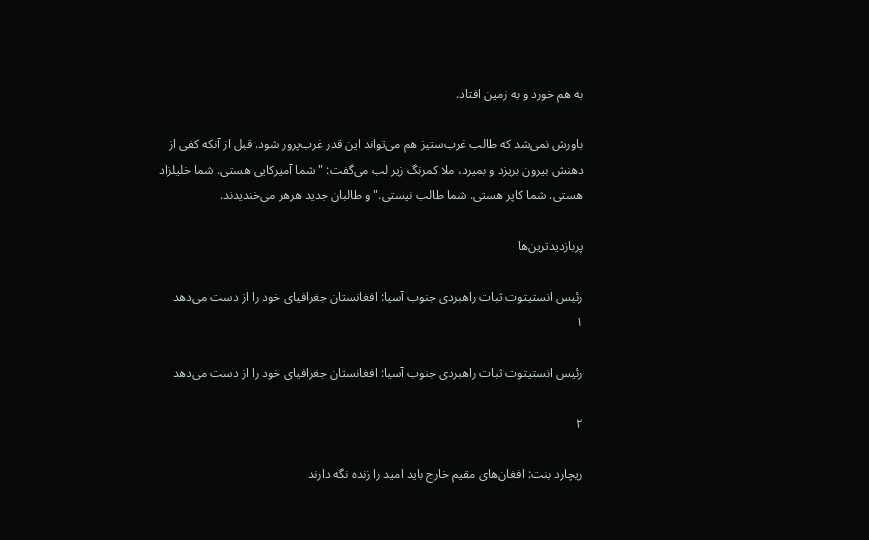به هم خورد و به زمین افتاد.

باورش نمی‌شد که طالب غرب‌ستیز هم می‌تواند این قدر غرب‌پرور شود. قبل از آنکه کفی از دهنش بیرون بریزد و بمیرد، ملا کمرنگ زیر لب می‌گفت: "شما آمیرکایی هستی. شما خلیلزاد هستی. شما کاپر هستی. شما طالب نیستی." و طالبان جدید هرهر می‌خندیدند.

پربازدیدترین‌ها

رئیس انستیتوت ثبات راهبردی جنوب آسیا: افغانستان جغرافیای خود را از دست می‌دهد
۱

رئیس انستیتوت ثبات راهبردی جنوب آسیا: افغانستان جغرافیای خود را از دست می‌دهد

۲

ریچارد بنت: افغان‌های مقیم خارج باید امید را زنده نگه دارند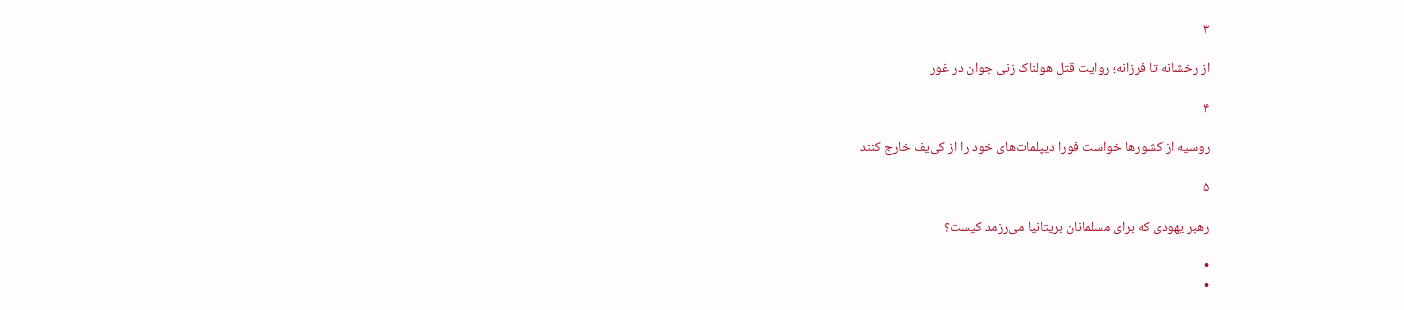۳

از رخشانه تا فرزانه؛ روایت قتل هولناک زنی جوان در غور

۴

روسیه از کشورها خواست فورا دیپلمات‌های خود را از کی‌یف خارج کنند

۵

رهبر یهودی که برای مسلمانان بریتانیا می‌رزمد کیست؟

•
•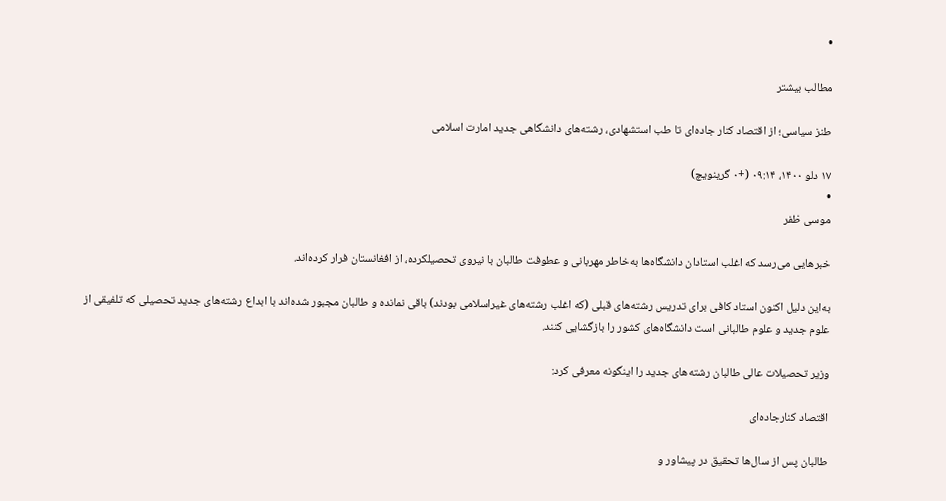•

مطالب بیشتر

طنز سیاسی؛ از اقتصاد کنار جاده‌ای تا طب استشهادی، رشته‌های دانشگاهی جدید امارت اسلامی

۱۷ دلو ۱۴۰۰، ۰۹:۱۴ (+۰ گرینویچ)
•
موسی ظفر

خبرهایی می‌رسد که اغلب استادان دانشگاه‌ها به‌خاطر مهربانی و عطوفت طالبان با نیروی تحصیلکرده،‌ از افغانستان فرار کرده‌اند.

به‌این دلیل اکنون استاد کافی برای تدریس رشته‌های قبلی (که اغلب رشته‌های غیراسلامی بودند) باقی نمانده و طالبان مجبور شده‌اند با ابداع رشته‌های جدید تحصیلی که تلفیقی از علوم جدید و علوم طالبانی است دانشگاه‌های کشور را بازگشایی کنند.

وزیر تحصیلات عالی طالبان رشته‌های جدید را اینگونه معرفی کرد:

اقتصاد کنارجاده‌ای

طالبان پس از سال‌ها تحقیق در پیشاور و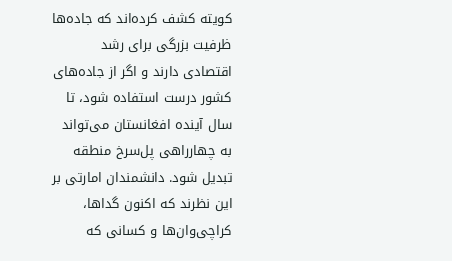کویته کشف کرده‌اند که جاده‌ها ظرفیت بزرگی برای رشد اقتصادی دارند و اگر از جاده‌های کشور درست استفاده شود، تا سال آینده افغانستان می‌تواند به چهارراهی پل‌سرخ منطقه تبدیل شود. دانشمندان امارتی بر این نظرند که اکنون گداها، کراچی‌وان‌ها و کسانی که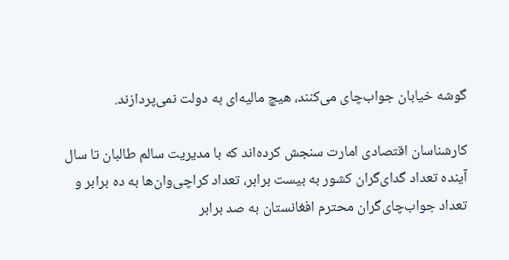گوشه خیابان جواب‌چای می‌کنند، هیچ مالیه‌ای به دولت نمی‌پردازند.

کارشناسان اقتصادی امارت سنجش کرده‌اند که با مدیریت سالم طالبان تا سال آینده تعداد گدای‌گران کشور به بیست برابر، تعداد کراچی‌وان‌ها به ده برابر و تعداد جواب‌چای‌گران محترم افغانستان به صد برابر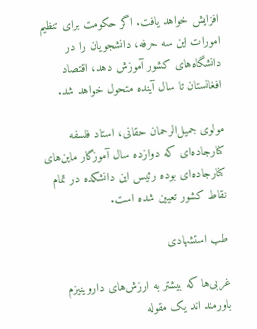افزایش خواهد یافت. اگر حکومت برای تنظیم امورات این سه حرفه، دانشجویان را در دانشگاه‌های کشور آموزش دهد، اقتصاد افغانستان تا سال آینده متحول خواهد شد.

مولوی جمیل‌الرحمان حقانی، استاد فلسفه کنارجاده‌ای که دوازده سال آموزگار ماین‌های کنارجاده‌ای بوده رئیس این دانشکده در تمام نقاط کشور تعیین شده است.

طب استشهادی

غربی‌ها که بیشتر به ارزش‌های داروینیزم باورمند اند یک مقوله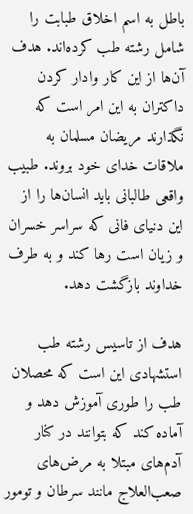باطل به اسم اخلاق طبابت را شامل رشته طب کرده‌اند. هدف آن‌ها از این کار وادار کردن داکتران به این امر است که نگذارند مریضان مسلمان به ملاقات خدای‌ خود بروند. طبیب واقعی طالبانی باید انسان‌ها را از این دنیای فانی که سراسر خسران و زیان است رها کند و به طرف خداوند بازگشت دهد.

هدف از تاسیس رشته طب استشهادی این است که محصلان طب را طوری آموزش دهد و آماده کند که بتوانند در کنار آدم‌های مبتلا به مرض‌های صعب‌العلاج مانند سرطان و تومور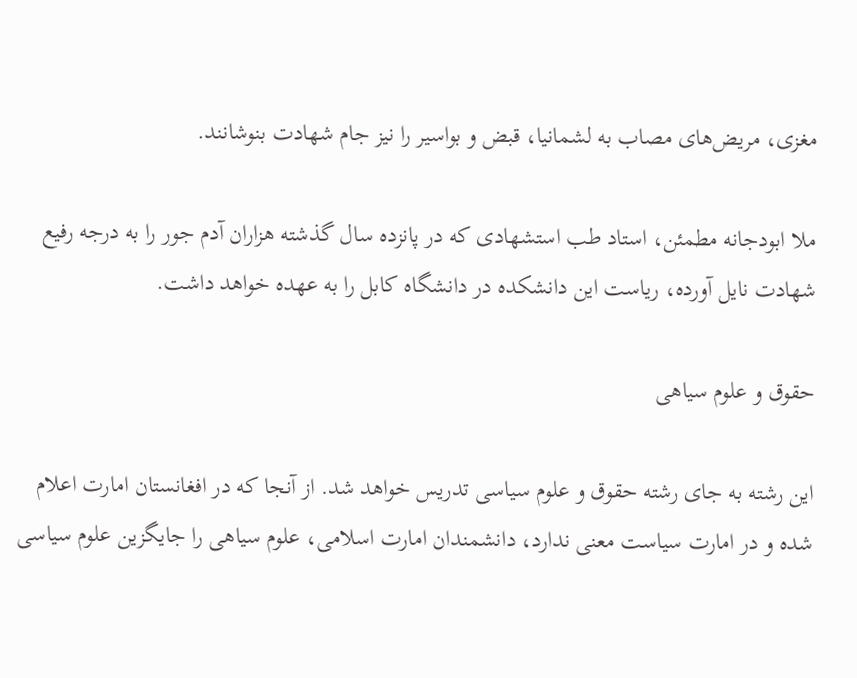مغزی، مریض‌های مصاب به لشمانیا، قبض و بواسیر را نیز جام شهادت بنوشانند.

ملا ابودجانه مطمئن، استاد طب استشهادی که در پانزده سال گذشته هزاران آدم‌ جور را به درجه رفیع شهادت نایل آورده، ریاست این دانشکده در دانشگاه کابل را به عهده خواهد داشت.

حقوق و علوم سیاهی

این رشته به جای رشته حقوق و علوم سیاسی تدریس خواهد شد. از آنجا که در افغانستان امارت اعلام شده و در امارت سیاست معنی ندارد، دانشمندان امارت اسلامی، علوم سیاهی را جایگزین علوم سیاسی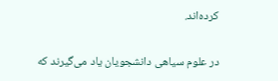کرده‌اند.

در علوم سیاهی دانشجویان یاد می‌گیرند که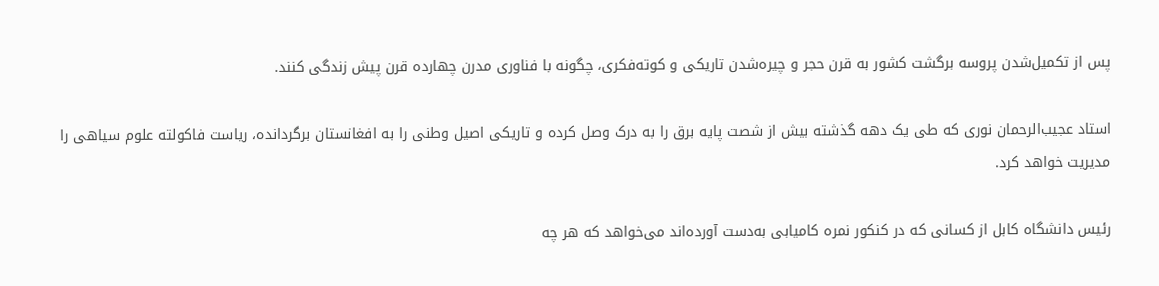پس از تکمیل‌شدن پروسه برگشت کشور به قرن حجر و چیره‌شدن تاریکی و کوته‌فکری، چگونه با فناوری مدرن چهارده قرن پیش زندگی کنند.

استاد عجیب‌الرحمان نوری که طی یک دهه گذشته بیش از شصت پایه برق را به درک وصل کرده و تاریکی اصیل وطنی را به افغانستان برگردانده، ریاست فاکولته علوم سیاهی را مدیریت خواهد کرد.

رئیس دانشگاه کابل از کسانی که در کنکور نمره کامیابی به‌دست آورده‌اند می‌خواهد که هر چه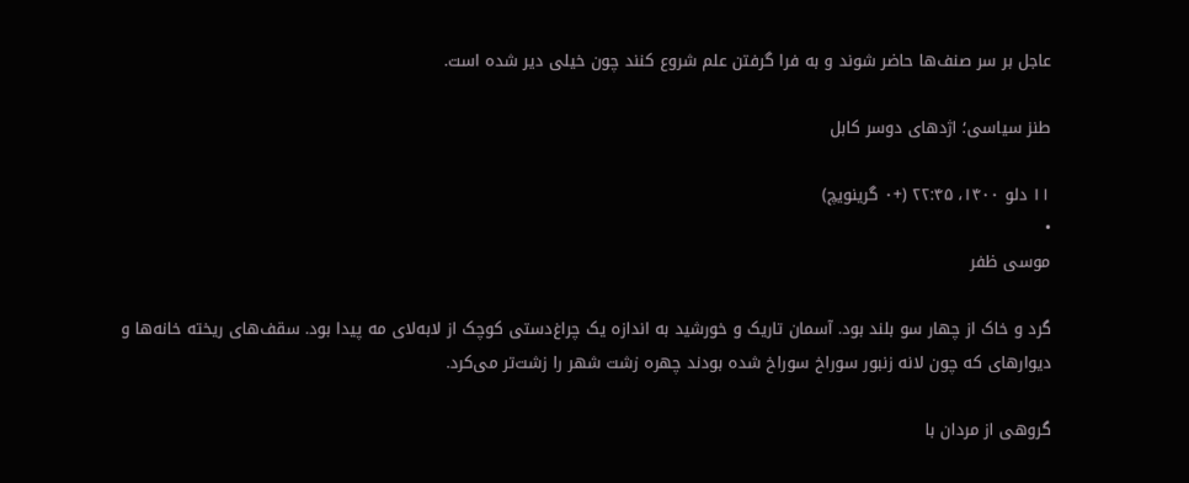عاجل بر سر صنف‌ها حاضر شوند و به فرا گرفتن علم شروع کنند چون خیلی دیر شده است.

طنز سیاسی؛ اژدهای دوسر کابل

۱۱ دلو ۱۴۰۰، ۲۲:۴۵ (+۰ گرینویچ)
•
موسی ظفر

گرد و خاک از چهار سو بلند بود. آسمان تاریک و خورشید به اندازه یک چراغ‌دستی کوچک از لابه‌لای مه پیدا بود. سقف‌های ریخته خانه‌ها و دیوارهای که چون لانه زنبور سوراخ سوراخ شده بودند چهره زشت شهر را زشت‌تر می‌کرد.

گروهی از مردان با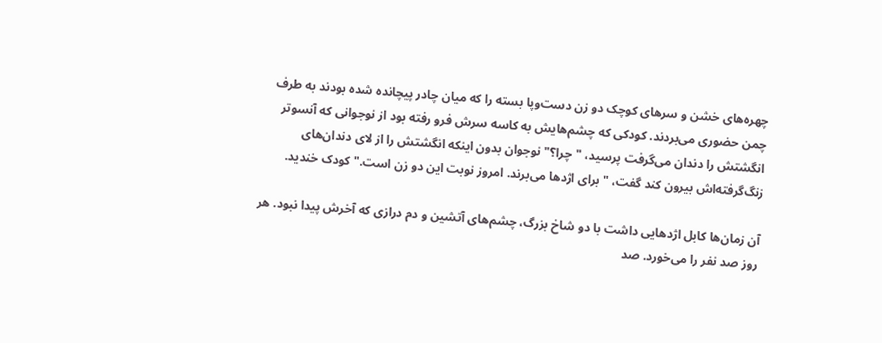چهره‌های خشن و سرهای کوچک دو زن دست‌وپا بسته را که میان چادر پیچانده شده بودند به طرف چمن حضوری می‌بردند. کودکی که چشم‌هایش به کاسه سرش فرو رفته بود از نوجوانی که آنسوتر انگشتش را دندان می‌گرفت پرسید، "چرا؟" نوجوان بدون اینکه انگشتش را از لای دندان‌های زنگ‌گرفته‌اش بیرون کند گفت، "برای اژدها می‌برند. امروز نوبت این دو زن است." کودک خندید.

آن زمان‌ها کابل اژدهایی داشت با دو شاخ بزرگ، چشم‌های آتشین و دم درازی که آخرش پیدا نبود. هر روز صد نفر را می‌خورد. صد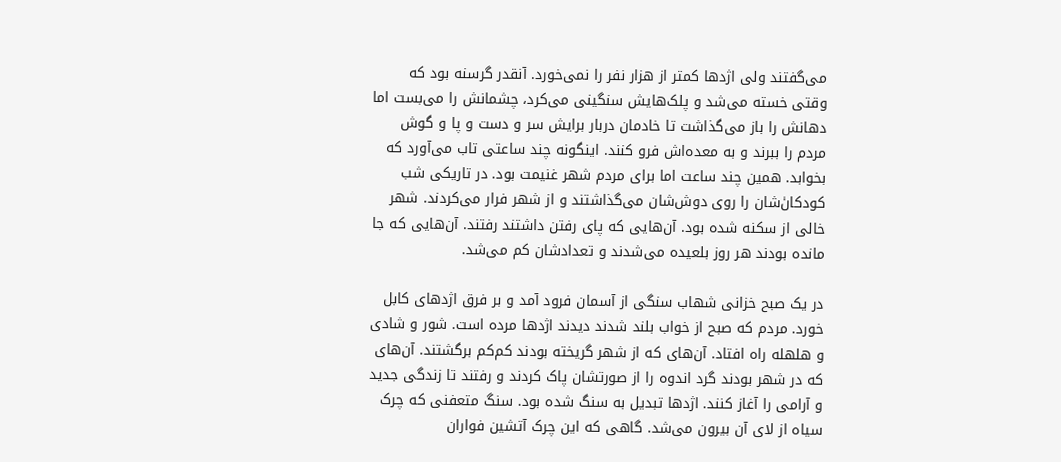می‌گفتند ولی اژدها کمتر از هزار نفر را نمی‌خورد. آنقدر گرسنه بود که وقتی خسته می‌شد و پلک‌هایش سنگینی می‌کرد، چشمانش را می‌بست اما دهانش را باز می‌گذاشت تا خادمان دربار برایش سر و دست و پا و گوش مردم را ببرند و به معده‌اش فرو کنند. اینگونه چند ساعتی تاب می‌آورد که بخوابد. همین چند ساعت اما برای مردم شهر غنیمت بود. در تاریکی شب کودکانٰ‌شان را روی دوش‌شان می‌گذاشتند و از شهر فرار می‌کردند. شهر خالی از سکنه شده بود. آن‌هایی که پای رفتن داشتند رفتند. آن‌هایی که جا مانده بودند هر روز بلعیده می‌شدند و تعدادشان کم می‌شد.

در یک صبح خزانی شهاب سنگی از آسمان فرود آمد و بر فرق اژدهای کابل خورد. مردم که صبح از خواب بلند شدند دیدند اژدها مرده است. شور و شادی و هلهله راه افتاد. آن‌های که از شهر گریخته بودند کم‌کم برگشتند. آن‌های که در شهر بودند گرد اندوه را از صورتشان پاک کردند و رفتند تا زندگی جدید و آرامی را آغاز کنند. اژدها تبدیل به سنگ شده بود. سنگ متعفنی که چرک سیاه از لای آن بیرون می‌شد. گاهی که این چرک آتشین فواران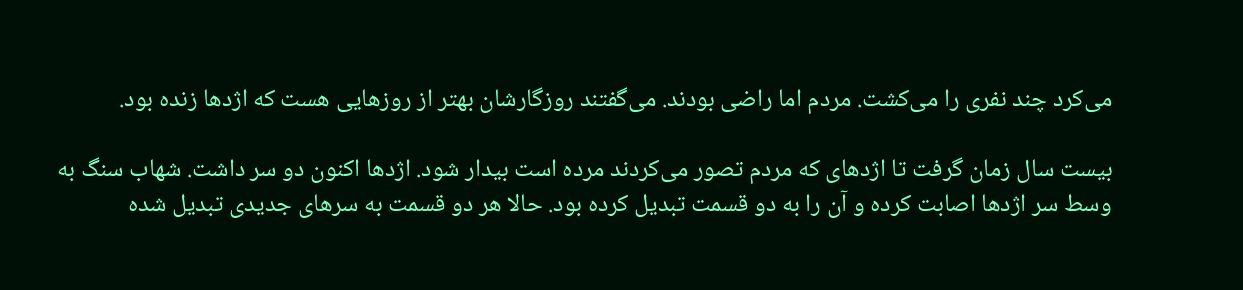می‌کرد چند نفری را می‌کشت. مردم اما راضی بودند. می‌گفتند روزگارشان بهتر از روزهایی هست که اژدها زنده بود.

بیست سال زمان گرفت تا اژدهای که مردم تصور می‌کردند مرده است بیدار شود. اژدها اکنون دو سر داشت. شهاب سنگ به وسط سر اژدها اصابت کرده و آن را به دو قسمت تبدیل کرده بود. حالا هر دو قسمت به سرهای جدیدی تبدیل شده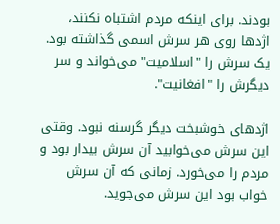بودند. برای اینکه مردم اشتباه نکنند، اژدها روی هر سرش اسمی گذاشته بود. یک سرش را "اسلامیت" می‌خواند و سر دیگرش را "افغانیت".

اژدهای خوشبخت دیگر گرسنه نبود. وقتی این سرش می‌خوابید آن سرش بیدار بود و مردم را می‌خورد. زمانی که آن سرش خواب بود این سرش می‌جوید.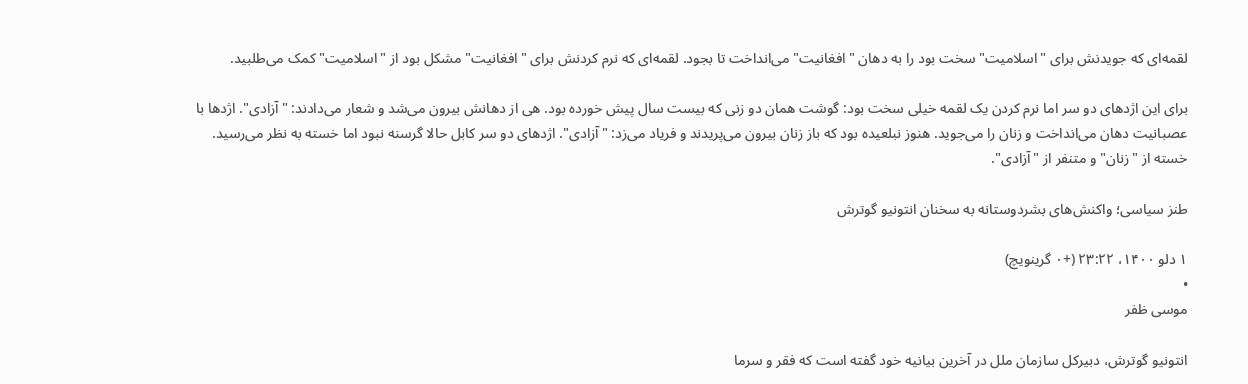لقمه‌ای که جویدنش برای "اسلامیت" سخت بود را به دهان "افغانیت" می‌انداخت تا بجود. لقمه‌ای که نرم کردنش برای "افغانیت" مشکل بود از "اسلامیت" کمک می‌طلبید.

برای این اژدهای دو سر اما نرم کردن یک لقمه خیلی سخت بود: گوشت همان دو زنی که بیست سال پیش خورده بود. هی از دهانش بیرون می‌شد و شعار می‌دادند: "آزادی". اژدها با عصبانیت دهان می‌انداخت و زنان را می‌جوید. هنوز نبلعیده بود که باز زنان بیرون می‌پریدند و فریاد می‌زد: "آزادی". اژدهای دو سر کابل حالا گرسنه نبود اما خسته به نظر می‌رسید. خسته از "زنان" و متنفر از "آزادی".

طنز سیاسی؛ واکنش‌های بشردوستانه به سخنان انتونیو گوترش

۱ دلو ۱۴۰۰، ۲۳:۲۲ (+۰ گرینویچ)
•
موسی ظفر

انتونیو گوترش، دبیرکل سازمان ملل در آخرین بیانیه خود گفته است که فقر و سرما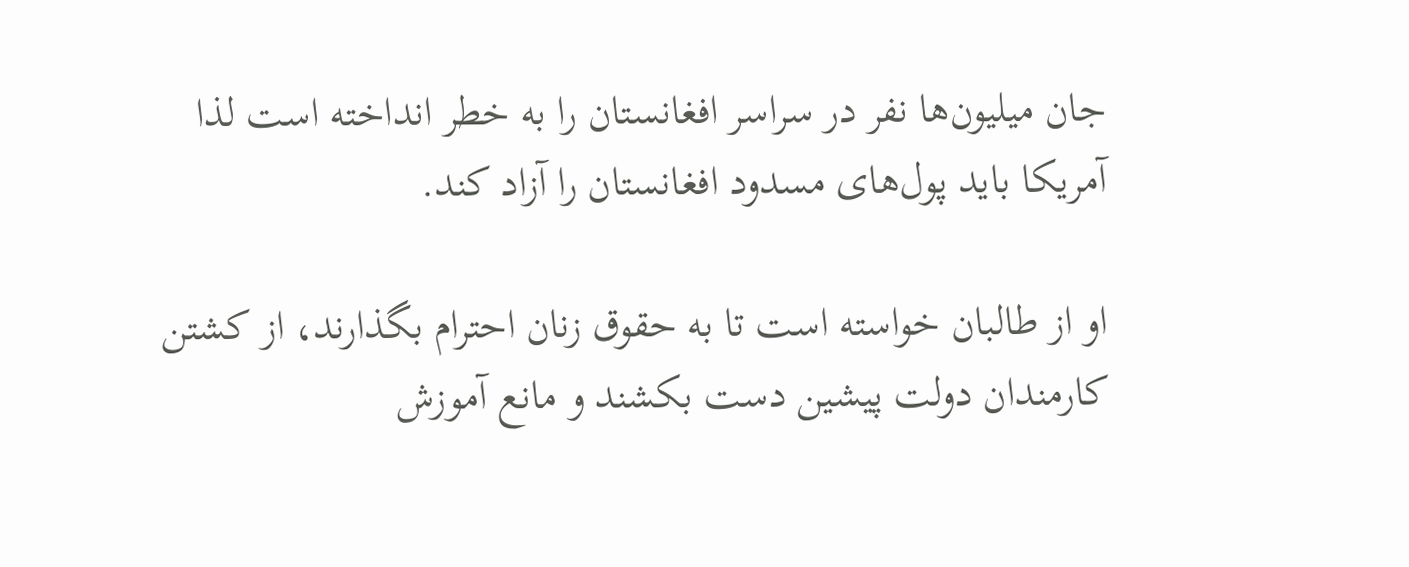جان میلیون‌ها نفر در سراسر افغانستان را به خطر انداخته است لذا آمریکا باید پول‌های مسدود افغانستان را آزاد کند.

او از طالبان خواسته است تا به حقوق زنان احترام بگذارند، از کشتن کارمندان دولت پیشین دست بکشند و مانع آموزش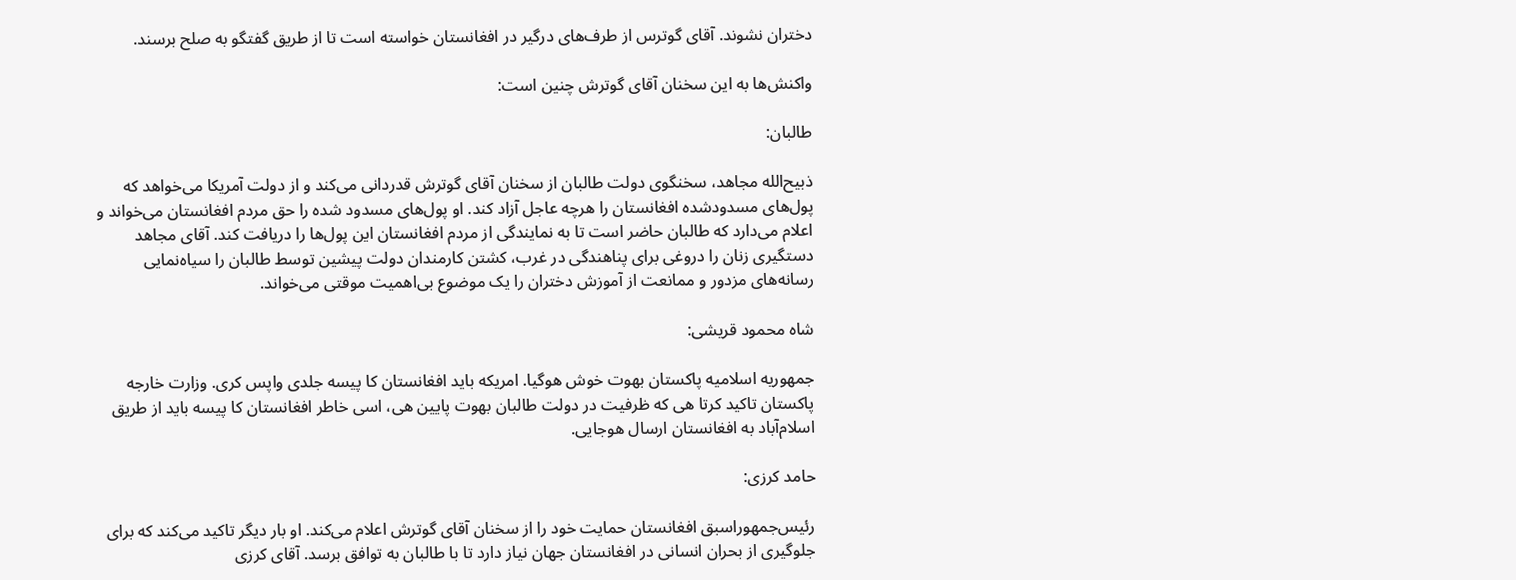دختران نشوند. آقای گوترس از طرف‌های درگیر در افغانستان خواسته است تا از طریق گفتگو به صلح برسند.

واکنش‌ها به این سخنان آقای گوترش چنین است:

طالبان:

ذبیح‌الله مجاهد، سخنگوی دولت طالبان از سخنان آقای گوترش قدردانی می‌کند و از دولت آمریکا می‌خواهد که پول‌های مسدودشده افغانستان را هرچه عاجل آزاد کند. او پول‌های مسدود شده را حق مردم افغانستان می‌خواند و اعلام می‌دارد که طالبان حاضر است تا به نمایندگی از مردم افغانستان این پول‌ها را دریافت کند. آقای مجاهد دستگیری زنان را دروغی برای پناهندگی در غرب، کشتن کارمندان دولت پیشین توسط طالبان را سیاه‌نمایی رسانه‌های مزدور و ممانعت از آموزش دختران را یک موضوع بی‌اهمیت موقتی می‌خواند.

شاه محمود قریشی:

جمهوریه اسلامیه پاکستان بهوت خوش هوگیا. امریکه باید افغانستان کا پیسه جلدی واپس کری. وزارت خارجه پاکستان تاکید کرتا هی که ظرفیت در دولت طالبان بهوت پایین هی، اسی خاطر افغانستان کا پیسه باید از طریق اسلام‌آباد به افغانستان ارسال هوجایی.

حامد کرزی:

رئیس‌جمهوراسبق افغانستان حمایت خود را از سخنان آقای گوترش اعلام می‌کند. او بار دیگر تاکید می‌کند که برای جلوگیری از بحران انسانی در افغانستان جهان نیاز دارد تا با طالبان به توافق برسد. آقای کرزی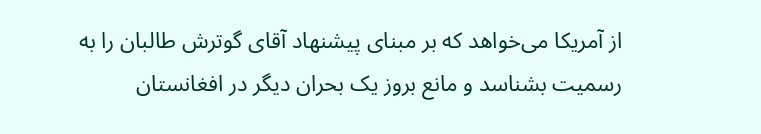از آمریکا می‌خواهد که بر مبنای پیشنهاد آقای گوترش طالبان را به رسمیت بشناسد و مانع بروز یک بحران دیگر در افغانستان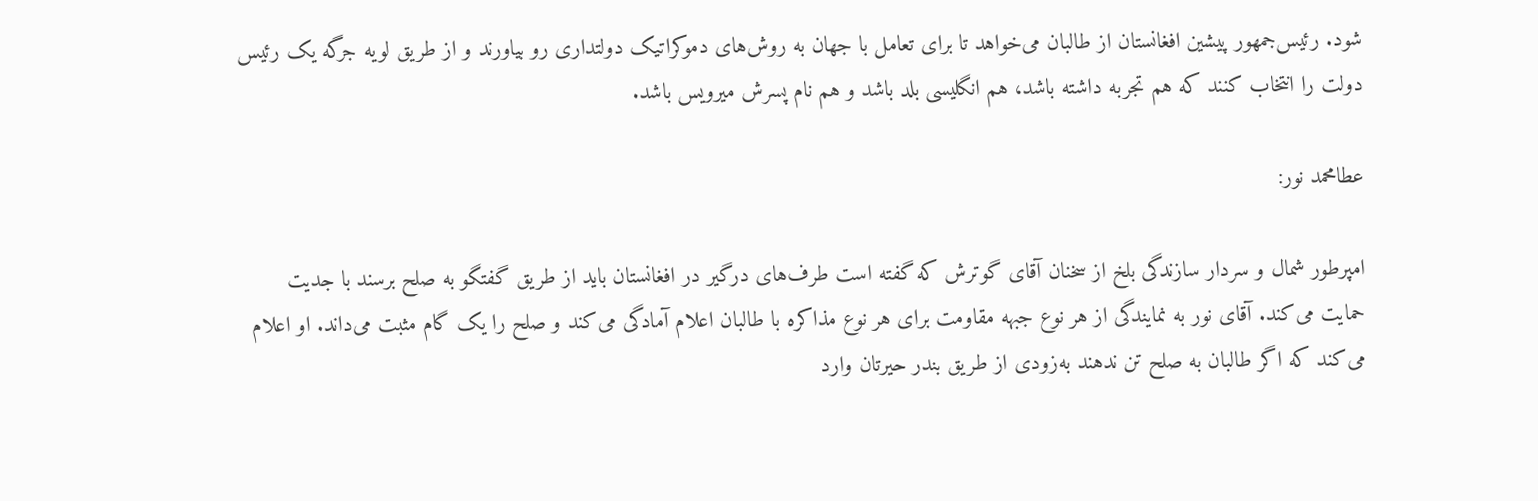شود. رئیس‌جمهور پیشین افغانستان از طالبان می‌خواهد تا برای تعامل با جهان به روش‌های دموکراتیک دولتداری رو بیاورند و از طریق لویه جرگه یک رئیس‌ دولت را انتخاب کنند که هم تجربه داشته باشد، هم انگلیسی بلد باشد و هم نام پسرش میرویس باشد.

عطامحمد نور:

امپرطور شمال و سردار سازندگی بلخ از سخنان آقای گوترش که گفته است طرف‌های درگیر در افغانستان باید از طریق گفتگو به صلح برسند با جدیت حمایت می‌کند. آقای نور به نمایندگی از هر نوع جبهه مقاومت برای هر نوع مذاکره با طالبان اعلام آمادگی می‌کند و صلح را یک گام مثبت می‌داند. او اعلام می‌کند که اگر طالبان به صلح تن ندهند به‌زودی از طریق بندر حیرتان وارد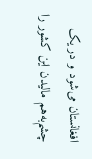افغانستان می‌شود و در یک چشم‌به‌هم مالیدن این کشور را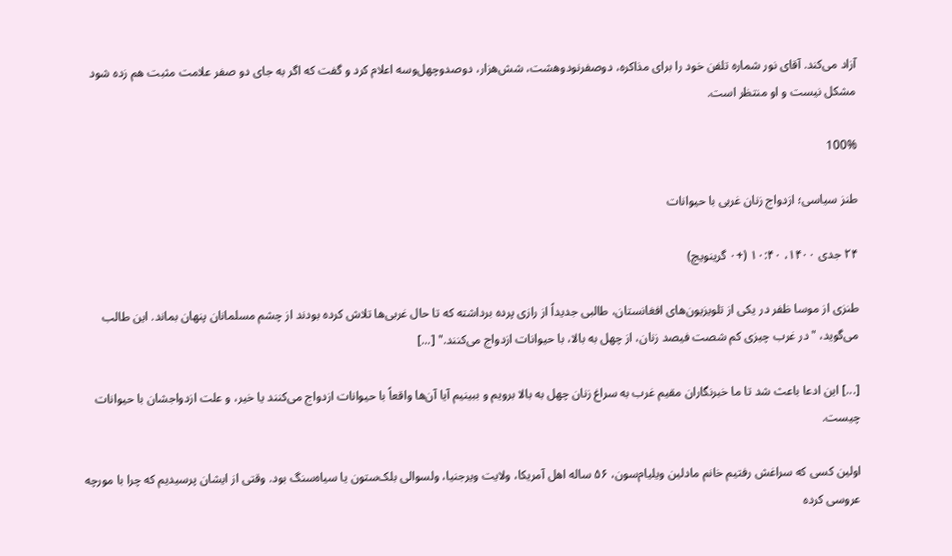آزاد می‌کند. آقای نور شماره تلفن خود را برای مذاکره، دوصفرنودوهشت، شش‌هزار، دوصدوچهل‌وسه اعلام کرد و گفت که اگر به جای دو صفر علامت مثبت هم زده شود مشکل نیست و او منتظر است.

100%

طنز سیاسی؛ ازدواج زنان غربی با حیوانات

۲۴ جدی ۱۴۰۰، ۱۰:۴۰ (+۰ گرینویچ)

طنزی از موسا ظفر در یکی از تلویزیون‌های افغانستان، طالبی جدیداً از رازی پرده برداشته که تا حال غربی‌ها تلاش کرده بودند از چشم مسلمانان پنهان بماند. این طالب می‌گوید، "در غرب چیزی کم شصت فیصد زنان، از چهل به بالا، با حیوانات ازدواج می‌کنند." [...]

[...] این ادعا باعث شد تا ما خبرنگاران مقیم غرب به سراغ زنان چهل به بالا برویم و ببینیم آیا آن‌ها واقعاً با حیوانات ازدواج می‌کنند یا خیر، و علت ازدواجشان با حیوانات چیست.

اولین کسی که سراغش رفتیم خانم مادلین ویلیام‌سون، ۵۶ ساله اهل آمریکا، ولایت ویرجنیا، ولسوالی بلک‌ستون یا سیاه‌سنگ بود. وقتی از ایشان پرسیدیم که چرا با مورچه عروسی کرده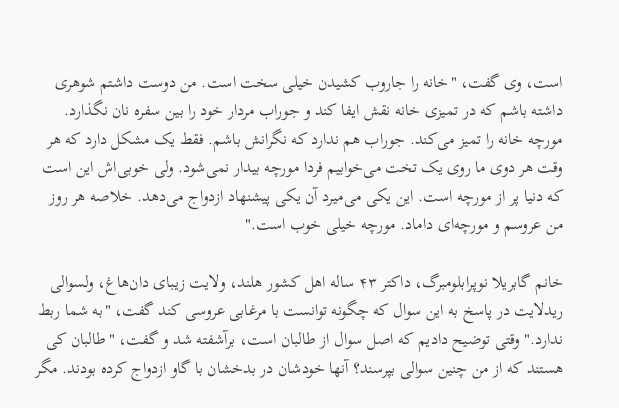است، وی گفت، "خانه را جاروب کشیدن خیلی سخت است. من دوست داشتم شوهری داشته باشم که در تمیزی خانه نقش ایفا کند و جوراب مردار خود را بین سفره نان نگذارد. مورچه خانه را تمیز می‌کند. جوراب هم ندارد که نگرانش باشم. فقط یک مشکل دارد که هر وقت هر دوی ما روی یک تخت می‌خوابیم فردا مورچه بیدار نمی‌شود. ولی خوبی‌اش این است که دنیا پر از مورچه است. این یکی می‌میرد آن یکی پیشنهاد ازدواج می‌دهد. خلاصه هر روز من عروسم و مورچه‌ای داماد. مورچه خیلی خوب است."

خانم گابریلا نوپرابلومبرگ، داکتر ۴۳ ساله اهل کشور هلند، ولایت زیبای دان‌هاغ، ولسوالی ریدلایت در پاسخ به این سوال که چگونه توانست با مرغابی عروسی کند گفت، "به شما ربط ندارد." وقتی توضیح دادیم که اصل سوال از طالبان است، برآشفته شد و گفت، "طالبان کی هستند که از من چنین سوالی بپرسند؟ آنها خودشان در بدخشان با گاو ازدواج کرده بودند. مگر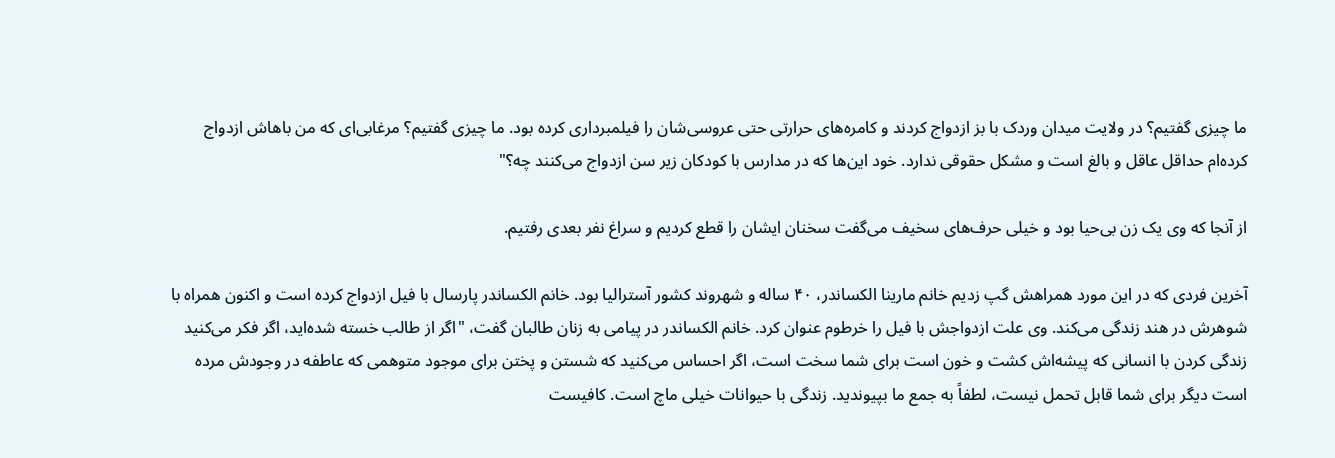ما چیزی گفتیم؟ در ولایت میدان وردک با بز ازدواج کردند و کامره‌های حرارتی حتی عروسی‌شان را فیلمبرداری کرده بود. ما چیزی گفتیم؟ مرغابی‌ای که من باهاش ازدواج کرده‌ام حداقل عاقل و بالغ است و مشکل حقوقی ندارد. خود این‌ها که در مدارس با کودکان زیر سن ازدواج می‌کنند چه؟"

از آنجا که وی یک زن بی‌حیا بود و خیلی حرف‌های سخیف می‌گفت سخنان ایشان را قطع کردیم و سراغ نفر بعدی رفتیم.

آخرین فردی که در این مورد همراهش گپ زدیم خانم مارینا الکساندر، ۴۰ ساله و شهروند کشور آسترالیا بود. خانم الکساندر پارسال با فیل ازدواج کرده است و اکنون همراه با شوهرش در هند زندگی می‌کند. وی علت ازدواجش با فیل را خرطوم عنوان کرد. خانم الکساندر در پیامی به زنان طالبان گفت، "اگر از طالب خسته شده‌اید، اگر فکر می‌کنید زندگی کردن با انسانی که پیشه‌اش کشت و خون است برای شما سخت است، اگر احساس می‌کنید که شستن و پختن برای موجود متوهمی که عاطفه در وجودش مرده است دیگر برای شما قابل تحمل نیست، لطفاً به جمع ما بپیوندید. زندگی با حیوانات خیلی ماچ است. کافیست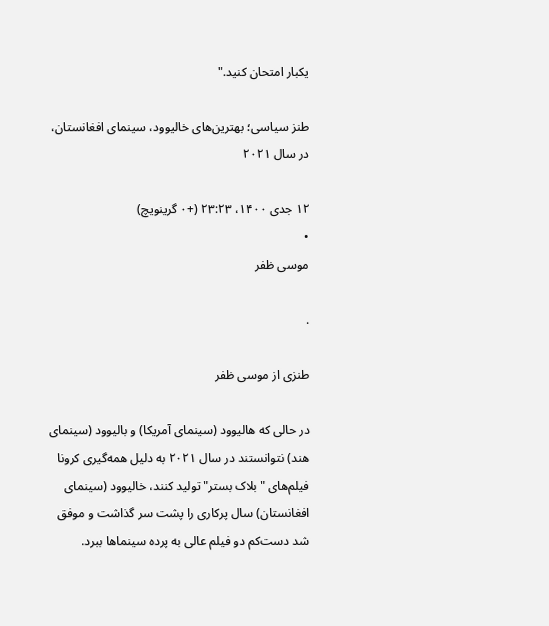یکبار امتحان کنید."

طنز سیاسی؛ بهترین‌های خالیوود، سینمای افغانستان،‌ در سال ۲۰۲۱

۱۲ جدی ۱۴۰۰، ۲۳:۲۳ (+۰ گرینویچ)
•
موسی ظفر

.

طنزی از موسی ظفر

در حالی که هالیوود (سینمای آمریکا) و بالیوود (سینمای هند) نتوانستند در سال ۲۰۲۱ به دلیل همه‌گیری کرونا فیلم‌های "بلاک بستر" تولید کنند، خالیوود (سینمای افغانستان) سال پرکاری را پشت سر گذاشت و موفق شد دست‌کم دو فیلم عالی به پرده سینماها ببرد.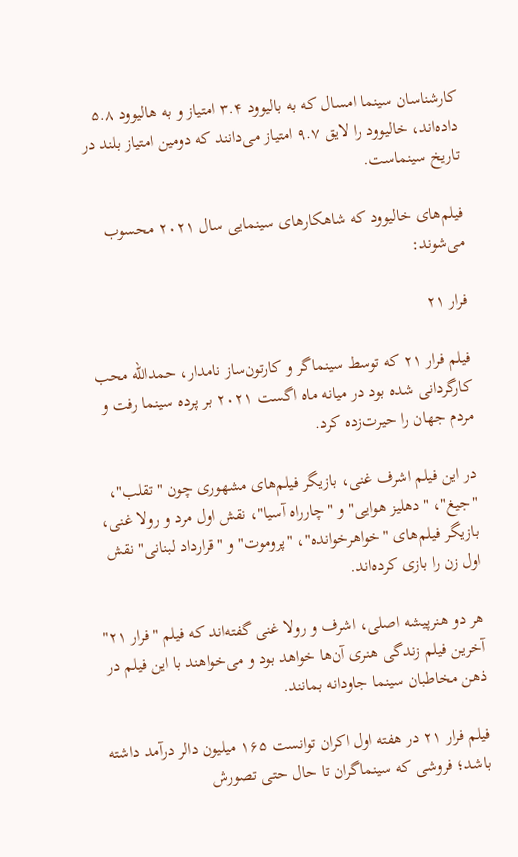کارشناسان سینما امسال که به بالیوود ۳.۴ امتیاز و به هالیوود ۵.۸ داده‌اند، خالیوود را لایق ۹.۷ امتیاز می‌دانند که دومین امتیاز بلند در تاریخ سینماست.

فیلم‌های خالیوود که شاهکار‌های سینمایی سال ۲۰۲۱ محسوب می‌شوند:

فرار ۲۱

فیلم فرار ۲۱ که توسط سینماگر و کارتون‌ساز نامدار، حمدالله محب کارگردانی شده بود در میانه ماه اگست ۲۰۲۱ بر پرده‌ سینما رفت و مردم جهان را حیرت‌زده کرد.

در این فیلم اشرف غنی، بازیگر فیلم‌های مشهوری چون "تقلب"، "جیغ"، "دهلیز هوایی" و "چارراه آسیا"، نقش اول مرد و رولا غنی، بازیگر فیلم‌های "خواهرخوانده"، "پروموت" و "قرارداد لبنانی" نقش اول زن را بازی کرده‌اند.

هر دو هنرپیشه اصلی، اشرف و رولا غنی گفته‌اند که فیلم "فرار ۲۱" آخرین فیلم زندگی هنری آن‌ها خواهد بود و می‌خواهند با این فیلم در ذهن مخاطبان سینما جاودانه بمانند.

فیلم فرار ۲۱ در هفته اول اکران توانست ۱۶۵ میلیون دالر درآمد داشته باشد؛ فروشی که سینماگران تا حال حتی تصورش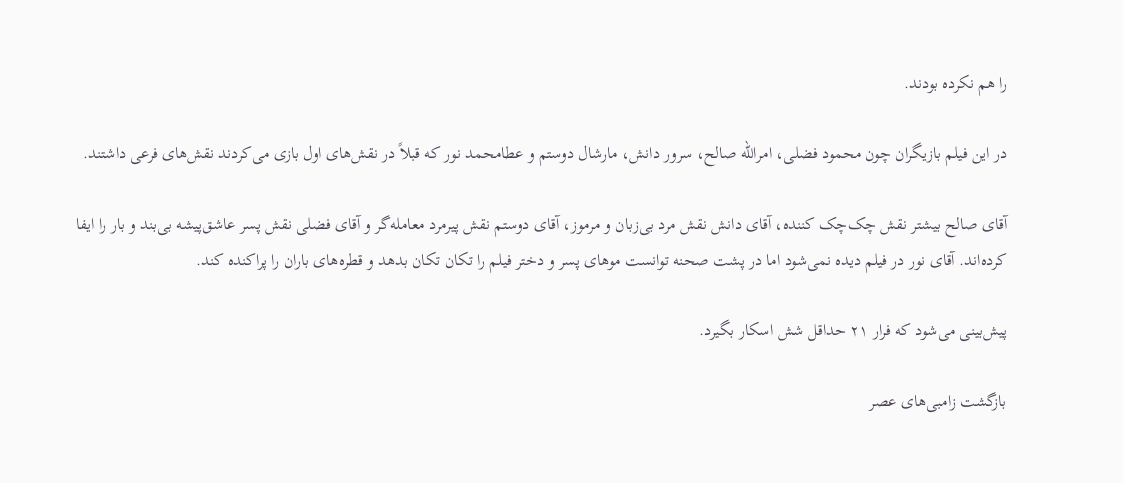را هم نکرده بودند.

در این فیلم بازیگران چون محمود فضلی، امرالله صالح، سرور دانش، مارشال دوستم و عطامحمد نور که قبلاً در نقش‌های اول بازی می‌کردند نقش‌های فرعی داشتند.

آقای صالح بیشتر نقش چک‌چک کننده، آقای دانش نقش مرد بی‌زبان و مرموز، آقای دوستم نقش پیرمرد معامله‌گر و آقای فضلی نقش پسر عاشق‌پیشه بی‌بند و بار را ایفا کرده‌اند. آقای نور در فیلم دیده نمی‌شود اما در پشت صحنه توانست موهای پسر و دختر فیلم را تکان تکان بدهد و قطره‌های باران را پراکنده کند.

پیش‌بینی می‌شود که فرار ۲۱ حداقل شش اسکار بگیرد.

بازگشت زامبی‌های عصر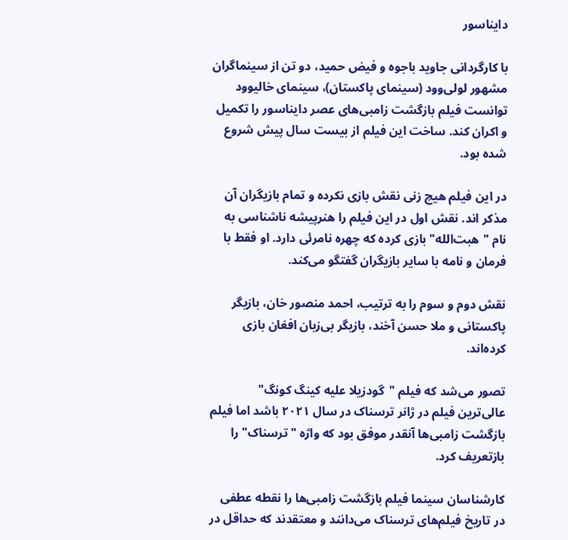دایناسور

با کارگردانی جاوید باجوه و فیض حمید، دو تن از سینماگران مشهور لولی‌و‌ود (سینمای پاکستان)، سینمای خالیوود توانست فیلم بازگشت زامبی‌های عصر دایناسور را تکمیل و اکران کند. ساخت این فیلم از بیست سال پیش شروع شده بود.

در این فیلم هیچ زنی نقش بازی نکرده و تمام بازیگران آن مذکر اند. نقش اول در این فیلم را هنرپیشه ناشناسی به نام "هبت‌الله" بازی کرده که چهره نامرئی دارد. او فقط با فرمان و نامه با سایر بازیگران گفتگو می‌کند.

نقش دوم و سوم را به ترتیب، احمد منصور خان، بازیگر پاکستانی و ملا حسن آخند، بازیگر بی‌زبان افغان بازی کرده‌اند.

تصور می‌شد که فیلم "گودزیلا علیه کینگ کونگ" عالی‌ترین فیلم در ژانر ترسناک در سال ۲۰۲۱ باشد اما فیلم بازگشت زامبی‌ها آنقدر موفق بود که واژه "ترسناک" را بازتعریف کرد.

کارشناسان سینما فیلم بازگشت زامبی‌ها را نقطه عطفی در تاریخ فیلم‌های ترسناک می‌دانند و معتقدند که حداقل در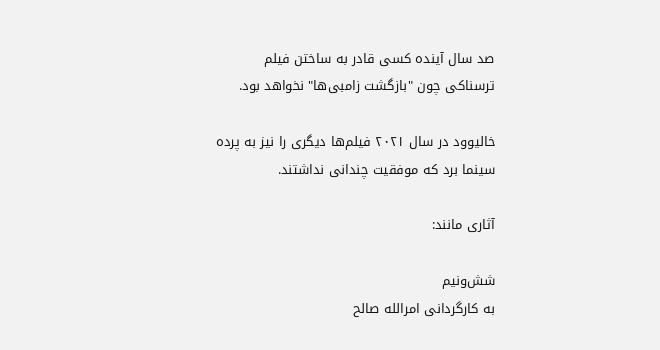صد سال آینده کسی قادر به ساختن فیلم ترسناکی چون "بازگشت زامبی‌ها" نخواهد بود.

خالیوود در سال ۲۰۲۱ فیلم‌ها دیگری را نیز به پرده سینما برد که موفقیت چندانی نداشتند.

آثاری مانند:

شش‌ونیم
به کارگردانی امرالله صالح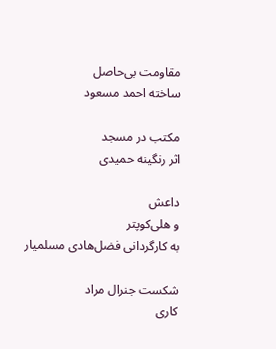مقاومت بی‌حاصل
ساخته احمد مسعود

مکتب در مسجد
اثر رنگینه حمیدی

داعش
و هلی‌کوپتر
به کارگردانی فضل‌هادی مسلمیار

شکست جنرال مراد
کاری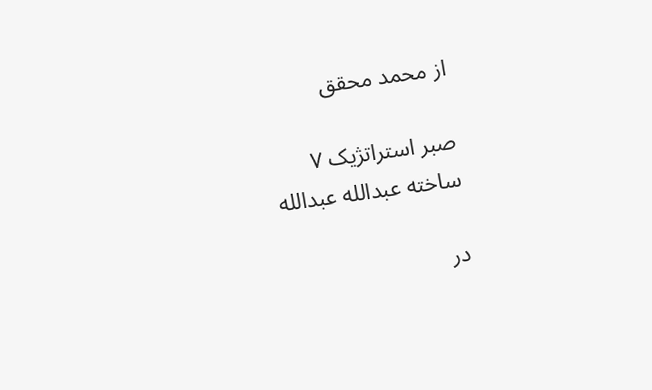از محمد محقق

صبر استراتژیک ۷
ساخته عبدالله عبدالله

در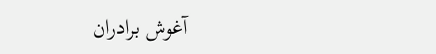آغوش برادران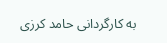به کارگردانی حامد کرزی